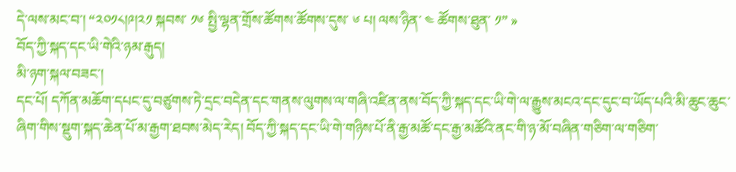དེ་ལས་མང་བ་། “༢༠༡༨།༩།༢༡ སྐབས་ ༡༦ སྤྱི་ལྷན་གྲོས་ཚོགས་ཚོགས་དུས་ ༦ པ། ལས་ཉིན་ ༤ ཚོགས་ཐུན་ ༡” »
བོད་ཀྱི་སྐད་དང་ཡི་གེའི་ཉམ་རྒུད།
མི་ཉག་སྐལ་བཟང་།
དང་པོ། དཀོན་མཆོག་དཔང་དུ་བཙུགས་ཏེ་དྲང་བདེན་དང་གནས་ལུགས་ལ་གཞི་འཛིན་ནས་བོད་ཀྱི་སྐད་དང་ཡི་གེ་ལ་རྒྱུས་མངའ་དང་དུང་བ་ཡོད་པའི་མི་ཆུང་ཆུང་ཞིག་གིས་སྡུག་སྐད་ཆེན་པོ་མ་རྒྱག་ཐབས་མེད་རེད། བོད་ཀྱི་སྐད་དང་ཡི་གེ་གཉིས་པོ་ནི་རྒྱ་མཚོ་དང་རྒྱ་མཚོའི་ནང་གི་ཉ་མོ་བཞིན་གཅིག་ལ་གཅིག་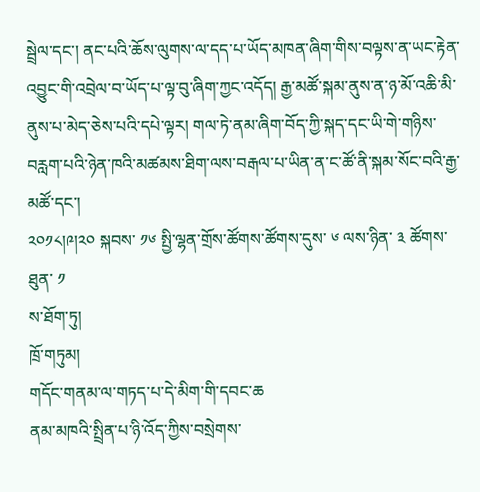སྦྲེལ་དང་། ནང་པའི་ཆོས་ལུགས་ལ་དད་པ་ཡོད་མཁན་ཞིག་གིས་བལྟས་ན་ཡང་རྟེན་འབྱུང་གི་འབྲེལ་བ་ཡོད་པ་ལྟ་བུ་ཞིག་ཀྱང་འདོད། རྒྱ་མཚོ་སྐམ་ནུས་ན་ཉ་མོ་འཆི་མི་ནུས་པ་མེད་ཅེས་པའི་དཔེ་ལྟར། གལ་ཏེ་ནམ་ཞིག་བོད་ཀྱི་སྐད་དང་ཡི་གེ་གཉིས་བརླག་པའི་ཉེན་ཁའི་མཚམས་ཐིག་ལས་བརྒལ་པ་ཡིན་ན་ང་ཚོ་ནི་སྐམ་སོང་བའི་རྒྱ་མཚོ་དང་།
༢༠༡༨།༩།༢༠ སྐབས་ ༡༦ སྤྱི་ལྷན་གྲོས་ཚོགས་ཚོགས་དུས་ ༦ ལས་ཉིན་ ༣ ཚོགས་ཐུན་ ༡
ས་ཐོག་ཏུ།
ཁྲོ་གཏུམ།
གདོང་གནམ་ལ་གཏད་པ་དེ་མིག་གི་དབང་ཆ
ནམ་མཁའི་སྤྲིན་པ་ཉི་འོད་ཀྱིས་བསྲེགས་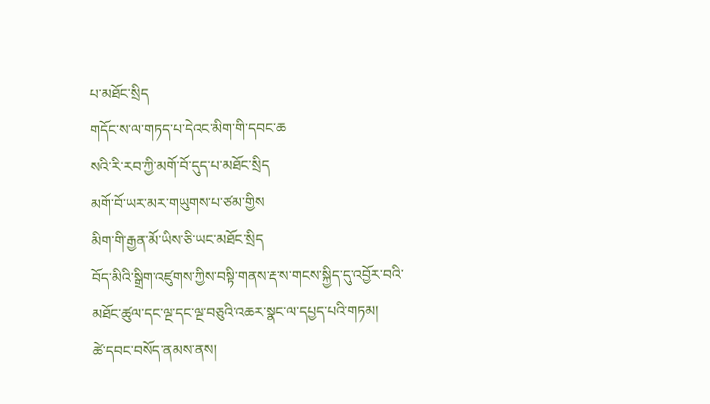པ་མཐོང་སྲིད
གདོང་ས་ལ་གཏད་པ་དེའང་མིག་གི་དབང་ཆ
སའི་རི་རབ་ཀྱི་མགོ་བོ་དུད་པ་མཐོང་སྲིད
མགོ་བོ་ཡར་མར་གཡུགས་པ་ཙམ་གྱིས
མིག་གི་རྒྱན་མོ་ཡིས་ཅི་ཡང་མཐོང་སྲིད
བོད་མིའི་སྒྲིག་འཛུགས་ཀྱིས་བསྟི་གནས་རྡ་ས་གངས་སྐྱིད་དུ་འབྱོར་བའི་མཐོང་ཚུལ་དང་ལྔ་དང་ལྔ་བཅུའི་འཆར་སྣང་ལ་དཔྱད་པའི་གཏམ།
ཚེ་དབང་བསོད་ནམས་ནས།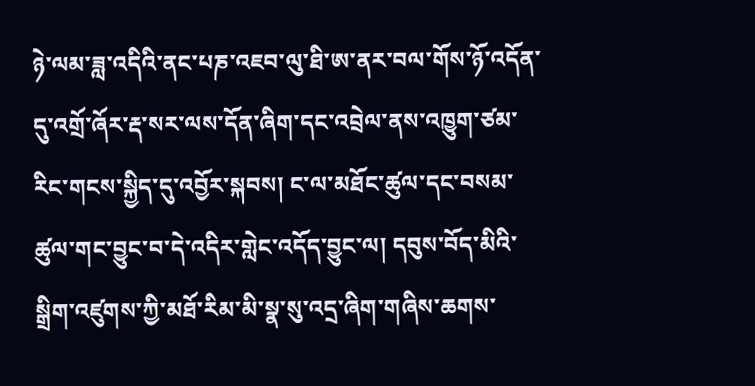ཉེ་ལམ་ཟླ་འདིའི་ནང་པཎ་འཇབ་ལུ་ཐི་ཨ་ནར་བལ་གོས་ཉོ་འདོན་དུ་འགྲོ་ཞོར་རྡ་སར་ལས་དོན་ཞིག་དང་འབྲེལ་ནས་འཁྱུག་ཙམ་རིང་གངས་སྐྱིད་དུ་འབྱོར་སྐབས། ང་ལ་མཐོང་ཚུལ་དང་བསམ་ཚུལ་གང་བྱུང་བ་དེ་འདིར་གླེང་འདོད་བྱུང་ལ། དབུས་བོད་མིའི་སྒྲིག་འཛུགས་ཀྱི་མཐོ་རིམ་མི་སྣ་སུ་འདྲ་ཞིག་གཞིས་ཆགས་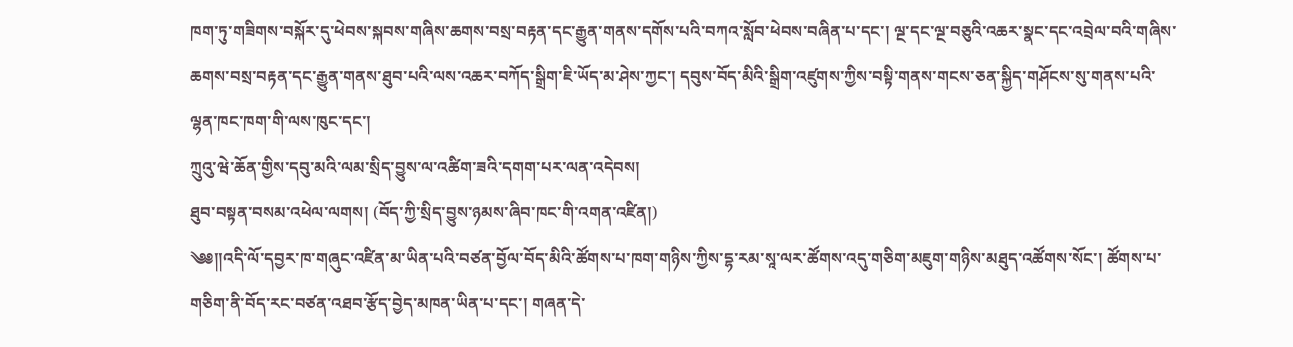ཁག་ཏུ་གཟིགས་བསྐོར་དུ་ཕེབས་སྐབས་གཞིས་ཆགས་བསྲ་བརྟན་དང་རྒྱུན་གནས་དགོས་པའི་བཀའ་སློབ་ཕེབས་བཞིན་པ་དང་། ལྔ་དང་ལྔ་བཅུའི་འཆར་སྣང་དང་འབྲེལ་བའི་གཞིས་ཆགས་བསྲ་བརྟན་དང་རྒྱུན་གནས་ཐུབ་པའི་ལས་འཆར་བཀོད་སྒྲིག་ཇི་ཡོད་མ་ཤེས་ཀྱང་། དབུས་བོད་མིའི་སྒྲིག་འཛུགས་ཀྱིས་བསྟི་གནས་གངས་ཅན་སྐྱིད་གཤོངས་སུ་གནས་པའི་ལྷན་ཁང་ཁག་གི་ལས་ཁུང་དང་།
ཀྲུའུ་ཝེ་ཆོན་གྱིས་དབུ་མའི་ལམ་སྲིད་བྱུས་ལ་འཚིག་ཟའི་དགག་པར་ལན་འདེབས།
ཐུབ་བསྟན་བསམ་འཕེལ་ལགས། (བོད་ཀྱི་སྲིད་བྱུས་ཉམས་ཞིབ་ཁང་གི་འགན་འཛིན།)
༄༅།།འདི་ལོ་དབྱར་ཁ་གཞུང་འཛིན་མ་ཡིན་པའི་བཙན་བྱོལ་བོད་མིའི་ཚོགས་པ་ཁག་གཉིས་ཀྱིས་དྷ་རམ་སཱ་ལར་ཚོགས་འདུ་གཅིག་མཇུག་གཉིས་མཐུད་འཚོགས་སོང་། ཚོགས་པ་གཅིག་ནི་བོད་རང་བཙན་འཐབ་རྩོད་བྱེད་མཁན་ཡིན་པ་དང་། གཞན་དེ་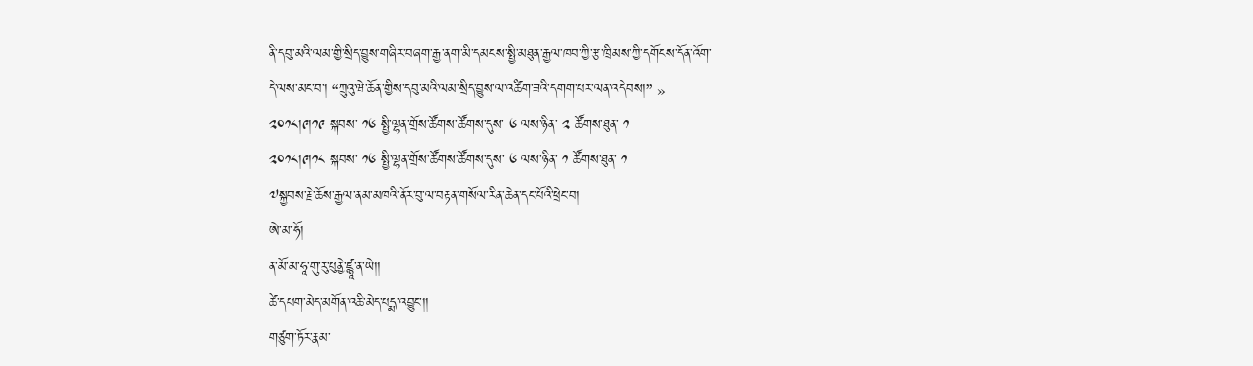ནི་དབུ་མའི་ལམ་གྱི་སྲིད་བྱུས་གཞིར་བཞག་རྒྱ་ནག་མི་དམངས་སྤྱི་མཐུན་རྒྱལ་ཁབ་ཀྱི་རྩ་ཁྲིམས་ཀྱི་དགོངས་དོན་འོག་
དེ་ལས་མང་བ་། “ཀྲུའུ་ཝེ་ཆོན་གྱིས་དབུ་མའི་ལམ་སྲིད་བྱུས་ལ་འཚིག་ཟའི་དགག་པར་ལན་འདེབས།” »
༢༠༡༨།༩།༡༩ སྐབས་ ༡༦ སྤྱི་ལྷན་གྲོས་ཚོགས་ཚོགས་དུས་ ༦ ལས་ཉིན་ ༢ ཚོགས་ཐུན་ ༡
༢༠༡༨།༩།༡༨ སྐབས་ ༡༦ སྤྱི་ལྷན་གྲོས་ཚོགས་ཚོགས་དུས་ ༦ ལས་ཉིན་ ༡ ཚོགས་ཐུན་ ༡
༧སྐྱབས་རྗེ་ཆོས་རྒྱལ་ནམ་མཁའི་ནོར་བུ་ལ་བརྟན་གསོལ་རིན་ཆེན་དང་པོའི་ཕྲེང་བ།
ཨེ་མ་ཧོ།
ན་མོ་མ་ཧཱ་གུ་རུ་པུནྱེ་ཛྙཱ་ན་ཡེ།།
ཚེ་དཔག་མེད་མགོན་འཆི་མེད་པདྨ་འབྱུང་།།
གཙུག་ཏོར་རྣམ་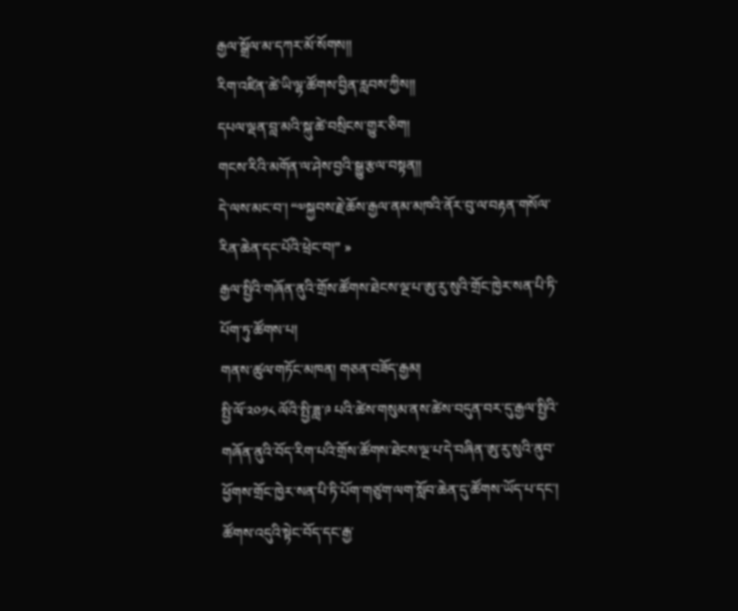རྒྱལ་སྒྲོལ་མ་དཀར་མོ་སོགས།།
རིག་འཛིན་ཚེ་ཡི་ལྷ་ཚོགས་བྱིན་རླབས་ཀྱིས།།
དཔལ་ལྡན་བླ་མའི་སྐུ་ཚེ་བསྲིངས་གྱུར་ཅིག།
གངས་རིའི་མགོན་ལ་ཤེས་བྱའི་སྒྱུ་རྩལ་བསྟན།།
དེ་ལས་མང་བ་། “༧སྐྱབས་རྗེ་ཆོས་རྒྱལ་ནམ་མཁའི་ནོར་བུ་ལ་བརྟན་གསོལ་རིན་ཆེན་དང་པོའི་ཕྲེང་བ།” »
རྒྱལ་སྤྱིའི་གཞོན་ནུའི་གྲོས་ཚོགས་ཐེངས་ལྔ་པ་ཨུ་རུ་སུའི་གྲོང་ཁྱེར་སན་པི་ཏི་པོག་ཏུ་ཚོགས་པ།
གནས་ཚུལ་གཏོང་མཁན། གཅན་བཟོད་རྒྱམ།
སྤྱི་ལོ་༢༠༡༨ ལོའི་སྤྱི་ཟླ་༩ པའི་ཚེས་གསུམ་ནས་ཚེས་བདུན་བར་དུ་རྒྱལ་སྤྱིའི་གཞོན་ནུའི་བོད་རིག་པའི་གྲོས་ཚོགས་ཐེངས་ལྔ་པ་དེ་བཞིན་ཨུ་རུ་སུའི་ནུབ་ཕྱོགས་གྲོང་ཁྱེར་སན་པི་ཏི་པོག་གཙུག་ལག་སློབ་ཆེན་དུ་ཚོགས་ཡོད་པ་དང་། ཚོགས་འདུའི་སྟེང་བོད་དང་རྒྱ་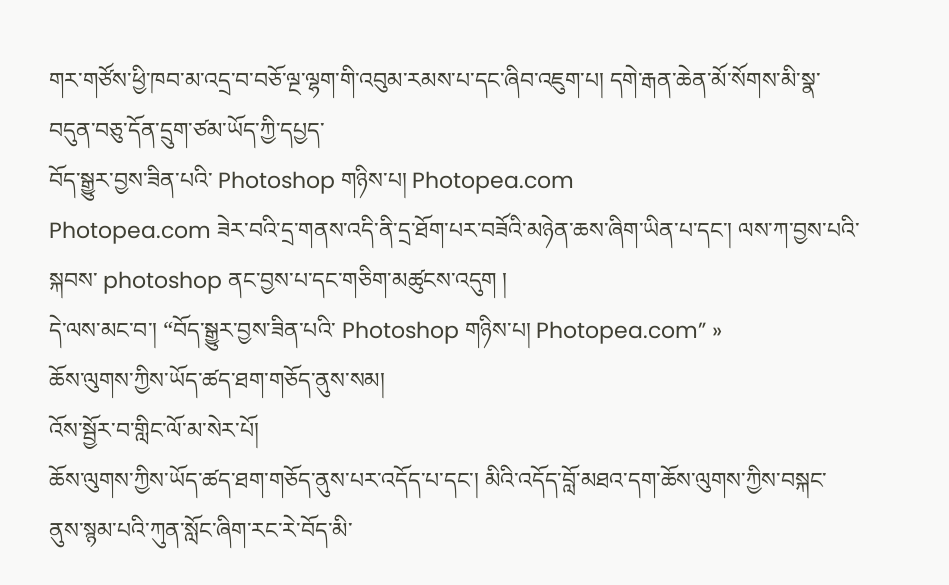གར་གཙོས་ཕྱི་ཁབ་མ་འདྲ་བ་བཅོ་ལྔ་ལྷག་གི་འབུམ་རམས་པ་དང་ཞིབ་འཇུག་པ། དགེ་རྒན་ཆེན་མོ་སོགས་མི་སྣ་བདུན་བཅུ་དོན་དྲུག་ཙམ་ཡོད་ཀྱི་དཔྱད་
བོད་སྒྱུར་བྱས་ཟིན་པའི་ Photoshop གཉིས་པ། Photopea.com
Photopea.com ཟེར་བའི་དྲ་གནས་འདི་ནི་དྲ་ཐོག་པར་བཟོའི་མཉེན་ཆས་ཞིག་ཡིན་པ་དང་། ལས་ཀ་བྱས་པའི་སྐབས་ photoshop ནང་བྱས་པ་དང་གཅིག་མཚུངས་འདུག །
དེ་ལས་མང་བ་། “བོད་སྒྱུར་བྱས་ཟིན་པའི་ Photoshop གཉིས་པ། Photopea.com” »
ཆོས་ལུགས་ཀྱིས་ཡོད་ཚད་ཐག་གཅོད་ནུས་སམ།
འོས་སྦྱོར་བ་གླིང་ལོ་མ་སེར་པོ།
ཆོས་ལུགས་ཀྱིས་ཡོད་ཚད་ཐག་གཅོད་ནུས་པར་འདོད་པ་དང་། མིའི་འདོད་བློ་མཐའ་དག་ཆོས་ལུགས་ཀྱིས་བསྐང་ནུས་སྙམ་པའི་ཀུན་སློང་ཞིག་རང་རེ་བོད་མི་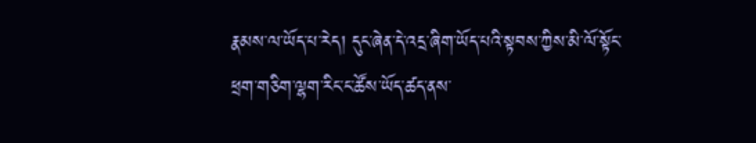རྣམས་ལ་ཡོད་པ་རེད། དུང་ཞེན་དེ་འདྲ་ཞིག་ཡོད་པའི་སྟབས་ཀྱིས་མི་ལོ་སྟོང་ཕྲག་གཅིག་ལྷག་རིང་ང་ཚོས་ཡོད་ཚད་ནས་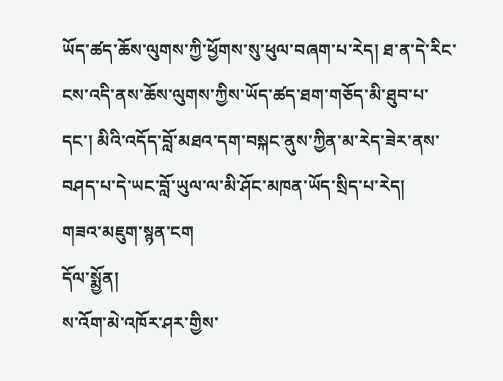ཡོད་ཚད་ཆོས་ལུགས་ཀྱི་ཕྱོགས་སུ་ཕུལ་བཞག་པ་རེད། ཐ་ན་དེ་རིང་ངས་འདི་ནས་ཆོས་ལུགས་ཀྱིས་ཡོད་ཚད་ཐག་གཅོད་མི་ཐུབ་པ་དང་། མིའི་འདོད་བློ་མཐའ་དག་བསྐང་ནུས་ཀྱིན་མ་རེད་ཟེར་ནས་བཤད་པ་དེ་ཡང་བློ་ཡུལ་ལ་མི་ཤོང་མཁན་ཡོད་སྲིད་པ་རེད།
གཟའ་མཇུག་སྙན་ངག
དོལ་སྨྱོན།
ས་འོག་མེ་འཁོར་ཤར་གྱིས་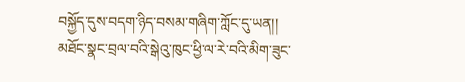བསྐྱོད་དུས་བདག་ཉིད་བསམ་གཞིག་ཀློང་དུ་ཡན།།
མཐོང་སྣང་བྲལ་བའི་སྒེའུ་ཁུང་ཕྱི་ལ་རེ་བའི་མིག་ཟུང་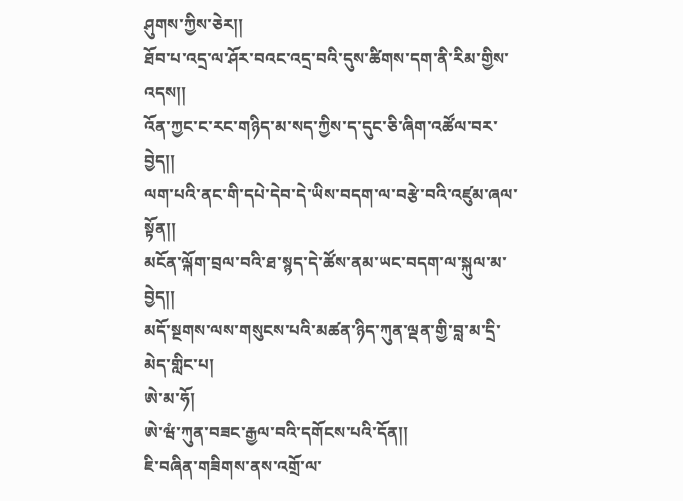ཤུགས་ཀྱིས་ཅེར།།
ཐོབ་པ་འདྲ་ལ་ཤོར་བའང་འདྲ་བའི་དུས་ཚིགས་དག་ནི་རིམ་གྱིས་འདས།།
འོན་ཀྱང་ང་རང་གཉིད་མ་སད་ཀྱིས་ད་དུང་ཅི་ཞིག་འཚོལ་བར་བྱེད།།
ལག་པའི་ནང་གི་དཔེ་དེབ་དེ་ཡིས་བདག་ལ་བརྩེ་བའི་འཛུམ་ཞལ་སྟོན།།
མངོན་ལྐོག་བྲལ་བའི་ཐ་སྙད་དེ་ཚོས་ནམ་ཡང་བདག་ལ་སྐུལ་མ་བྱེད།།
མདོ་སྔགས་ལས་གསུངས་པའི་མཚན་ཉིད་ཀུན་ལྡན་གྱི་བླ་མ་དྲི་མེད་གླིང་པ།
ཨེ་མ་ཧོ།
ཨེ་ཝཾ་ཀུན་བཟང་རྒྱལ་བའི་དགོངས་པའི་དོན།།
ཇི་བཞིན་གཟིགས་ནས་འགྲོ་ལ་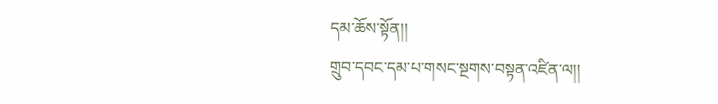དམ་ཆོས་སྟོན།།
གྲུབ་དབང་དམ་པ་གསང་སྔགས་བསྟན་འཛིན་ལ།།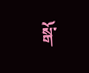སྒོ་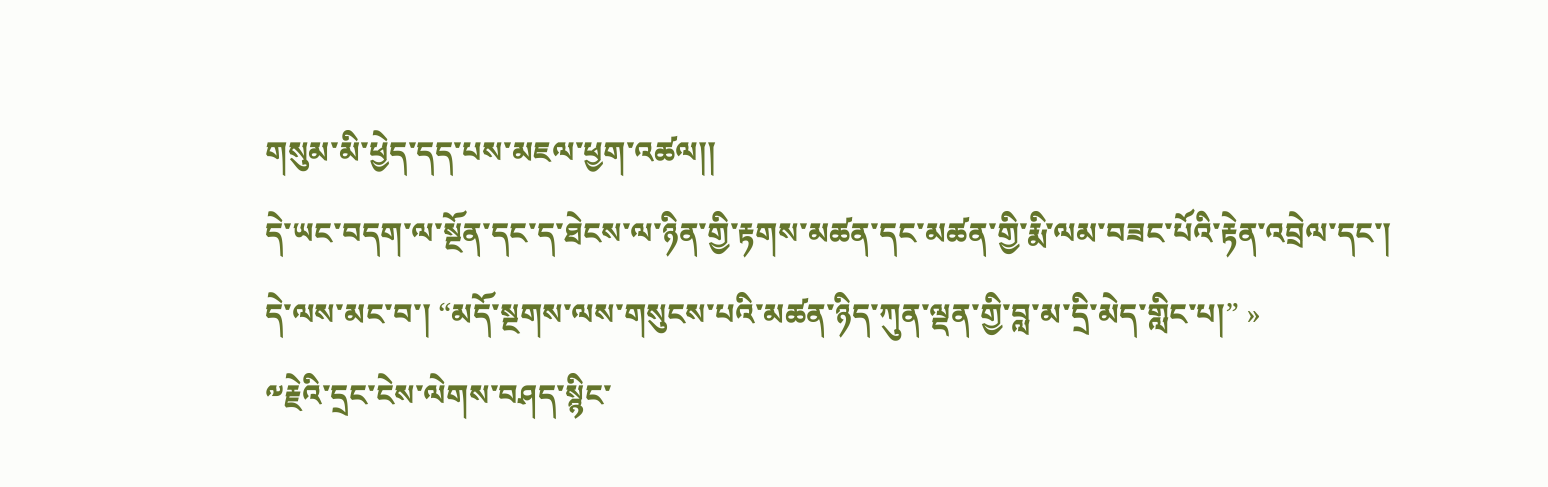གསུམ་མི་ཕྱེད་དད་པས་མཇལ་ཕྱག་འཚལ།།
དེ་ཡང་བདག་ལ་སྔོན་དང་ད་ཐེངས་ལ་ཉིན་གྱི་རྟགས་མཚན་དང་མཚན་གྱི་རྨི་ལམ་བཟང་པོའི་རྟེན་འབྲེལ་དང་།
དེ་ལས་མང་བ་། “མདོ་སྔགས་ལས་གསུངས་པའི་མཚན་ཉིད་ཀུན་ལྡན་གྱི་བླ་མ་དྲི་མེད་གླིང་པ།” »
༸རྗེའི་དྲང་ངེས་ལེགས་བཤད་སྙིང་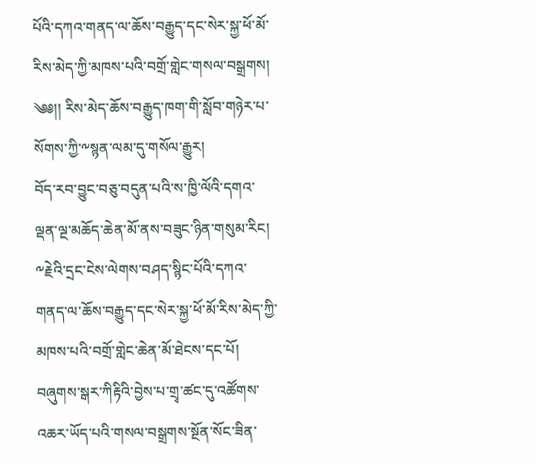པོའི་དཀའ་གནད་ལ་ཆོས་བརྒྱུད་དང་སེར་སྐྱ་ཕོ་མོ་རིས་མེད་ཀྱི་མཁས་པའི་བགྲོ་གླེང་གསལ་བསྒྲགས།
༄༅།། རིས་མེད་ཆོས་བརྒྱུད་ཁག་གི་སློབ་གཉེར་པ་སོགས་ཀྱི་༸སྙན་ལམ་དུ་གསོལ་རྒྱུར།
བོད་རབ་བྱུང་བཅུ་བདུན་པའི་ས་ཁྱི་ལོའི་དགའ་ལྡན་ལྔ་མཆོད་ཆེན་མོ་ནས་བཟུང་ཉིན་གསུམ་རིང། ༸རྗེའི་དྲང་ངེས་ལེགས་བཤད་སྙིང་པོའི་དཀའ་གནད་ལ་ཆོས་བརྒྱུད་དང་སེར་སྐྱ་ཕོ་མོ་རིས་མེད་ཀྱི་མཁས་པའི་བགྲོ་གླེང་ཆེན་མོ་ཐེངས་དང་པོ། བཞུགས་སྒར་ཀིརྟིའི་བྱེས་པ་གྲྭ་ཚང་དུ་འཚོགས་འཆར་ཡོད་པའི་གསལ་བསྒྲགས་སྔོན་སོང་ཟིན་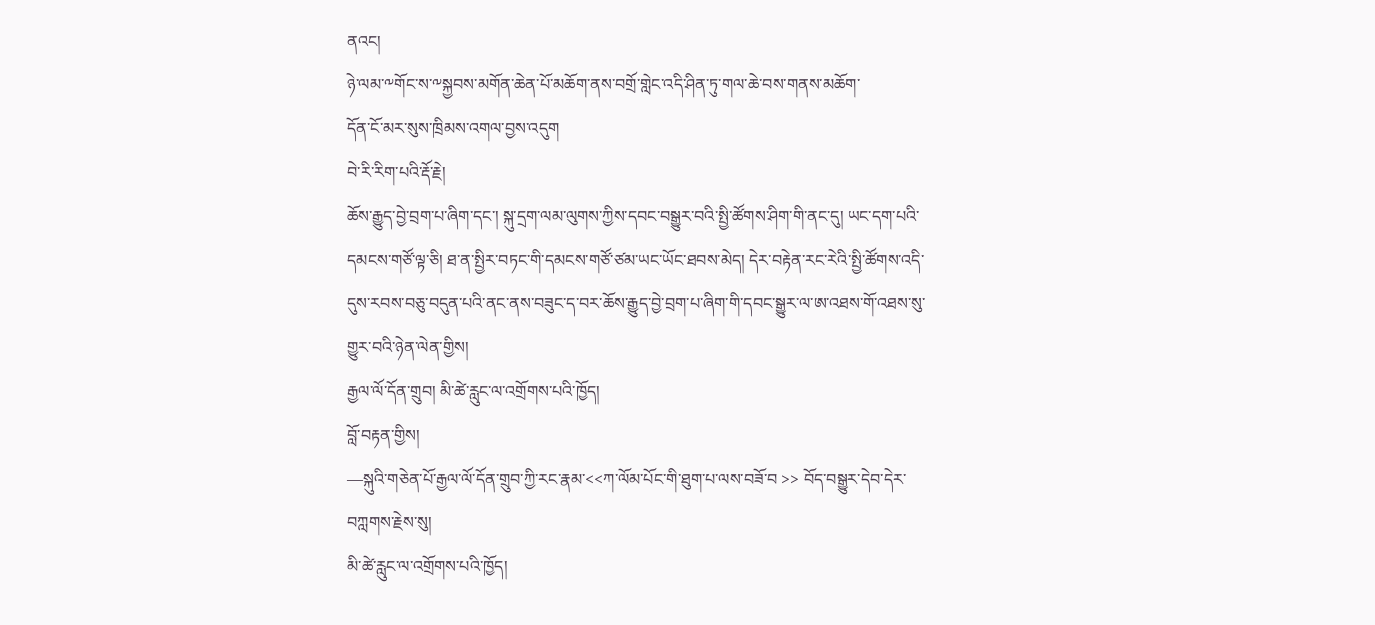ནའང།
ཉེ་ལམ་༸གོང་ས་༸སྐྱབས་མགོན་ཆེན་པོ་མཆོག་ནས་བགྲོ་གླེང་འདི་ཤིན་ཏུ་གལ་ཆེ་བས་གནས་མཆོག་
དོན་ངོ་མར་སུས་ཁྲིམས་འགལ་བྱས་འདུག
བེ་རི་རིག་པའི་རྡོ་རྗེ།
ཆོས་རྒྱུད་བྱེ་བྲག་པ་ཞིག་དང་། སྐུ་དྲག་ལམ་ལུགས་ཀྱིས་དབང་བསྒྱུར་བའི་སྤྱི་ཚོགས་ཤིག་གི་ནང་དུ། ཡང་དག་པའི་དམངས་གཙོ་ལྟ་ཅི། ཐ་ན་སྤྱིར་བཏང་གི་དམངས་གཙོ་ཙམ་ཡང་ཡོང་ཐབས་མེད། དེར་བརྟེན་རང་རེའི་སྤྱི་ཚོགས་འདི་དུས་རབས་བཅུ་བདུན་པའི་ནང་ནས་བཟུང་ད་བར་ཆོས་རྒྱུད་བྱེ་བྲག་པ་ཞིག་གི་དབང་སྒྱུར་ལ་ཨ་འཐས་གོ་འཐས་སུ་གྱུར་བའི་ཉེན་ལེན་གྱིས།
རྒྱལ་ལོ་དོན་གྲུབ། མི་ཚེ་རླུང་ལ་འགྲོགས་པའི་ཁྱོད།
བློ་བརྟན་གྱིས།
—སྐུའི་གཅེན་པོ་རྒྱལ་ལོ་དོན་གྲུབ་ཀྱི་རང་རྣམ་<<ཀ་ལོམ་པོང་གི་ཐུག་པ་ལས་བཟོ་བ >> བོད་བསྒྱུར་དེབ་དེར་བཀླགས་རྗེས་སུ།
མི་ཚེ་རླུང་ལ་འགྲོགས་པའི་ཁྱོད།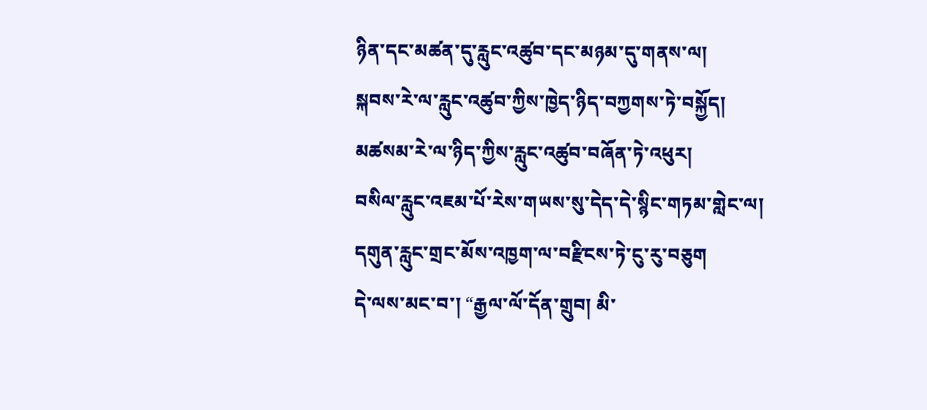ཉིན་དང་མཚན་དུ་རླུང་འཚུབ་དང་མཉམ་དུ་གནས་ལ།
སྐབས་རེ་ལ་རླུང་འཚུབ་ཀྱིས་ཁྱེད་ཉིད་བཀྱགས་ཏེ་བསྐྱོད།
མཚསམ་རེ་ལ་ཉིད་ཀྱིས་རླུང་འཚུབ་བཞོན་ཏེ་འཕུར།
བསིལ་རླུང་འཇམ་པོ་རེས་གཡས་སུ་དེད་དེ་སྙིང་གཏམ་གླེང་ལ།
དགུན་རླུང་གྲང་མོས་འཁྱག་ལ་བརྫིངས་ཏེ་ངུ་རུ་བཅུག
དེ་ལས་མང་བ་། “རྒྱལ་ལོ་དོན་གྲུབ། མི་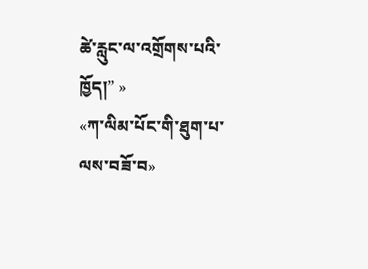ཚེ་རླུང་ལ་འགྲོགས་པའི་ཁྱོད།” »
«ཀ་ལིམ་པོང་གི་ཐུག་པ་ལས་བཟོ་བ»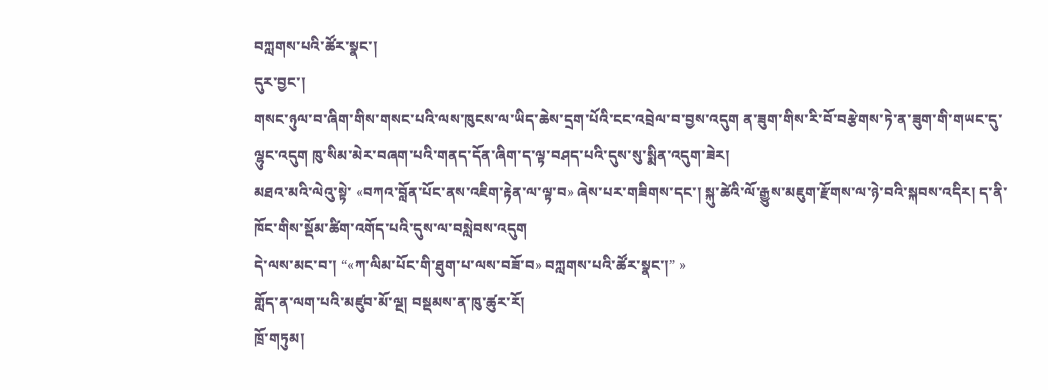བཀླགས་པའི་ཚོར་སྣང་།
དུར་བྱང་།
གསང་ཉུལ་བ་ཞིག་གིས་གསང་པའི་ལས་ཁུངས་ལ་ཡིད་ཆེས་དྲག་པོའི་ངང་འབྲེལ་བ་བྱས་འདུག ན་ཟུག་གིས་རི་བོ་བརྩེགས་ཏེ་ན་ཟུག་གི་གཡང་དུ་ལྷུང་འདུག ཁུ་སིམ་མེར་བཞག་པའི་གནད་དོན་ཞིག་ད་ལྟ་བཤད་པའི་དུས་སུ་སྨིན་འདུག་ཟེར།
མཐའ་མའི་ལེའུ་སྟེ་ «བཀའ་བློན་པོང་ནས་འཇིག་རྟེན་ལ་ལྟ་བ» ཞེས་པར་གཟིགས་དང་། སྐུ་ཚེའི་ལོ་རྒྱུས་མཇུག་རྫོགས་ལ་ཉེ་བའི་སྐབས་འདིར། ད་ནི་ཁོང་གིས་སྡོམ་ཚིག་འགོད་པའི་དུས་ལ་བསླེབས་འདུག
དེ་ལས་མང་བ་། “«ཀ་ལིམ་པོང་གི་ཐུག་པ་ལས་བཟོ་བ» བཀླགས་པའི་ཚོར་སྣང་།” »
གློད་ན་ལག་པའི་མཛུབ་མོ་ལྔ། བསྡམས་ན་ཁུ་ཚུར་རོ།
ཁྲོ་གཏུམ།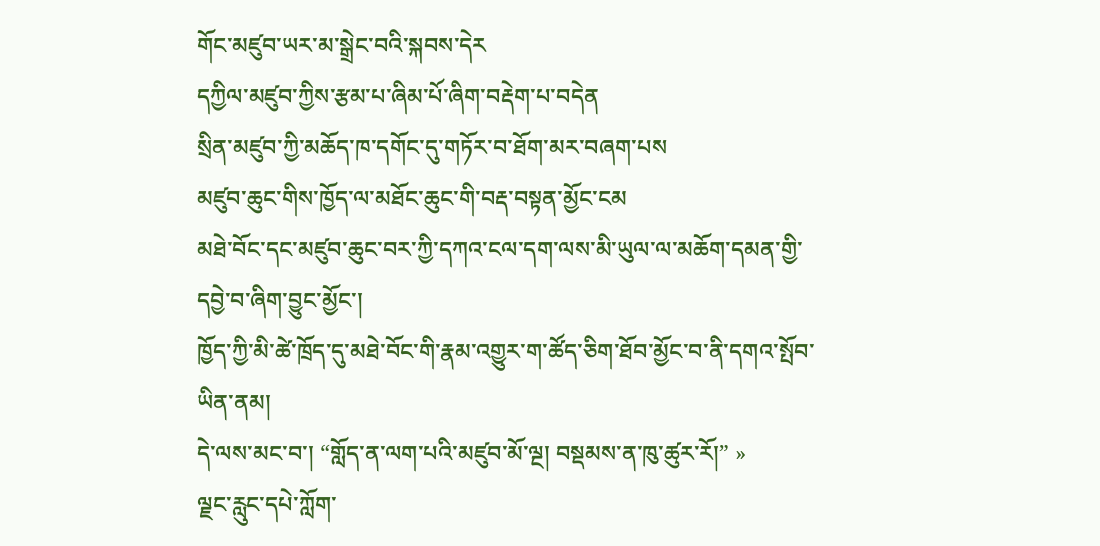གོང་མཛུབ་ཡར་མ་སྒྲེང་བའི་སྐབས་དེར
དཀྱིལ་མཛུབ་ཀྱིས་རྩམ་པ་ཞིམ་པོ་ཞིག་བརྡེག་པ་བདེན
སྲིན་མཛུབ་ཀྱི་མཆོད་ཁ་དགོང་དུ་གཏོར་བ་ཐོག་མར་བཞག་པས
མཛུབ་ཆུང་གིས་ཁྱོད་ལ་མཐོང་ཆུང་གི་བརྡ་བསྟན་མྱོང་ངམ
མཐེ་བོང་དང་མཛུབ་ཆུང་བར་ཀྱི་དཀའ་ངལ་དག་ལས་མི་ཡུལ་ལ་མཆོག་དམན་གྱི་དབྱེ་བ་ཞིག་བྱུང་མྱོང་།
ཁྱོད་ཀྱི་མི་ཚེ་ཁྲོད་དུ་མཐེ་བོང་གི་རྣམ་འགྱུར་ག་ཚོད་ཅིག་ཐོབ་མྱོང་བ་ནི་དགའ་སྤོབ་ཡིན་ནམ།
དེ་ལས་མང་བ་། “གློད་ན་ལག་པའི་མཛུབ་མོ་ལྔ། བསྡམས་ན་ཁུ་ཚུར་རོ།” »
ལྗང་རླུང་དཔེ་ཀློག་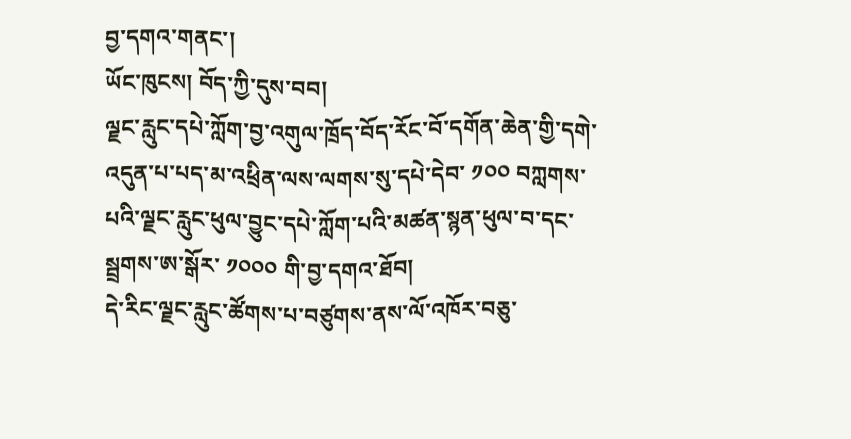བྱ་དགའ་གནང་།
ཡོང་ཁུངས། བོད་ཀྱི་དུས་བབ།
ལྗང་རླུང་དཔེ་ཀློག་བྱ་འགུལ་ཁྲོད་བོད་རོང་བོ་དགོན་ཆེན་གྱི་དགེ་འདུན་པ་པད་མ་འཕྲིན་ལས་ལགས་སུ་དཔེ་དེབ་ ༡༠༠ བཀླགས་པའི་ལྗང་རླུང་ཕུལ་བྱུང་དཔེ་ཀློག་པའི་མཚན་སྙན་ཕུལ་བ་དང་སྦྲགས་ཨ་སྒོར་ ༡༠༠༠ གི་བྱ་དགའ་ཐོབ།
དེ་རིང་ལྗང་རླུང་ཚོགས་པ་བཙུགས་ནས་ལོ་འཁོར་བཅུ་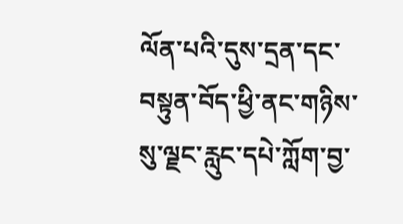ལོན་པའི་དུས་དྲན་དང་བསྟུན་བོད་ཕྱི་ནང་གཉིས་སུ་ལྗང་རླུང་དཔེ་ཀློག་བྱ་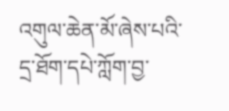འགུལ་ཆེན་མོ་ཞེས་པའི་དྲ་ཐོག་དཔེ་ཀློག་བྱ་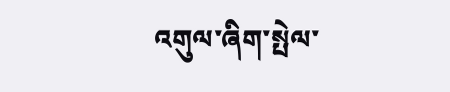འགུལ་ཞིག་སྤེལ་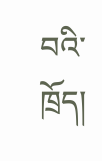བའི་ཁྲོད།